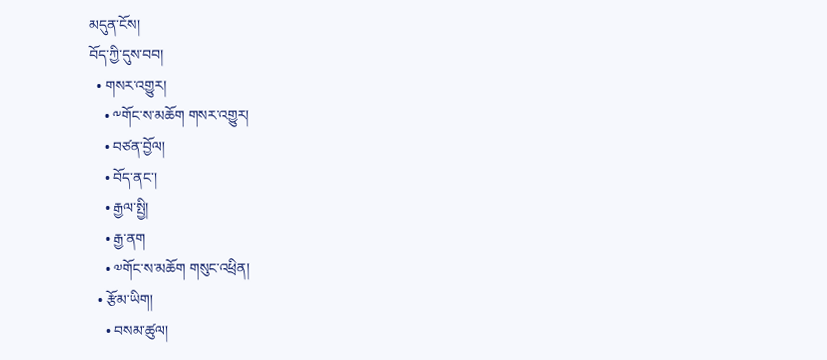མདུན་ངོས།
བོད་ཀྱི་དུས་བབ།
  • གསར་འགྱུར།
    • ༸གོང་ས་མཆོག གསར་འགྱུར།
    • བཙན་བྱོལ།
    • བོད་ནང་།
    • རྒྱལ་སྤྱི།
    • རྒྱ་ནག
    • ༧གོང་ས་མཆོག གསུང་འཕྲིན།
  • རྩོམ་ཡིག།
    • བསམ་ཚུལ།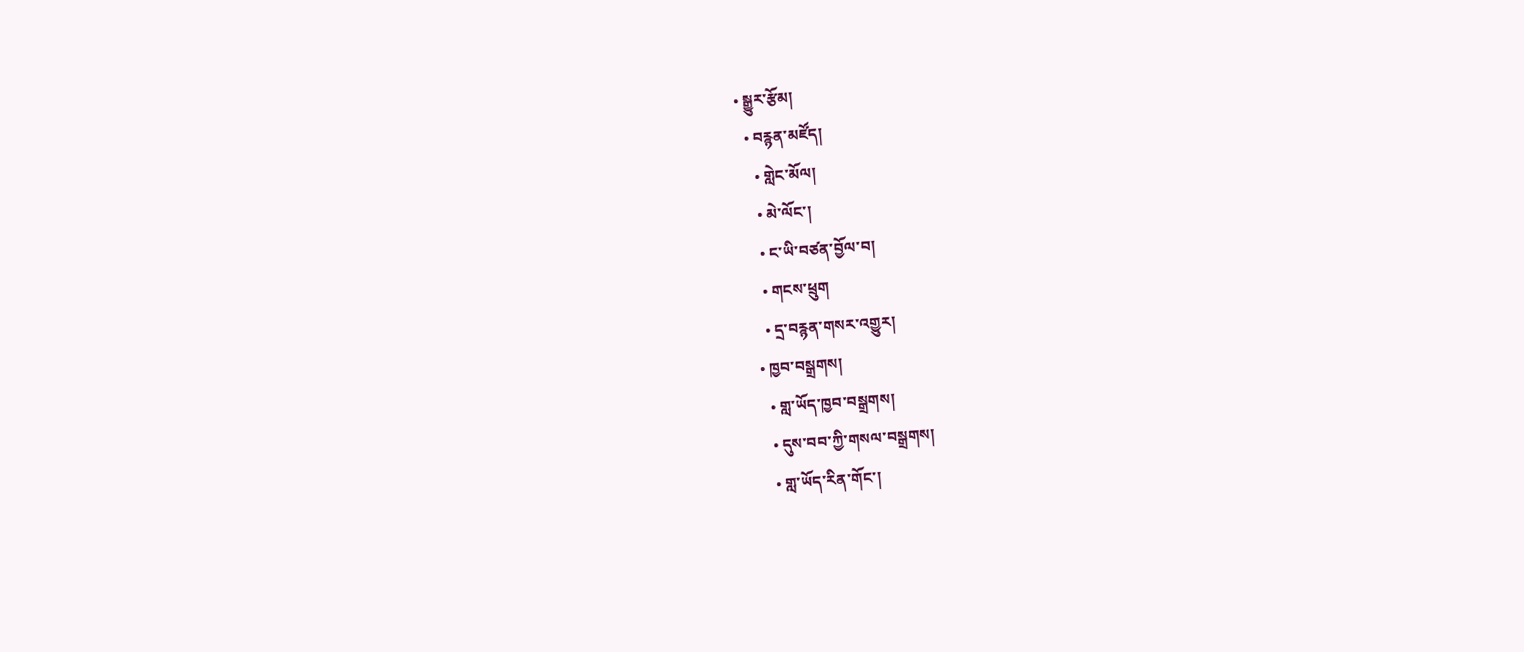• སྒྱུར་རྩོམ།
  • བརྙན་མཛོད།
    • གླེང་མོལ།
    • མེ་ལོང་།
    • ང་ཡི་བཙན་བྱོལ་བ།
    • གངས་ཕྲུག
    • དྲ་བརྙན་གསར་འགྱུར།
  • ཁྱབ་བསྒྲགས།
    • གླ་ཡོད་ཁྱབ་བསྒྲགས།
    • དུས་བབ་ཀྱི་གསལ་བསྒྲགས།
    • གླ་ཡོད་རིན་གོང་།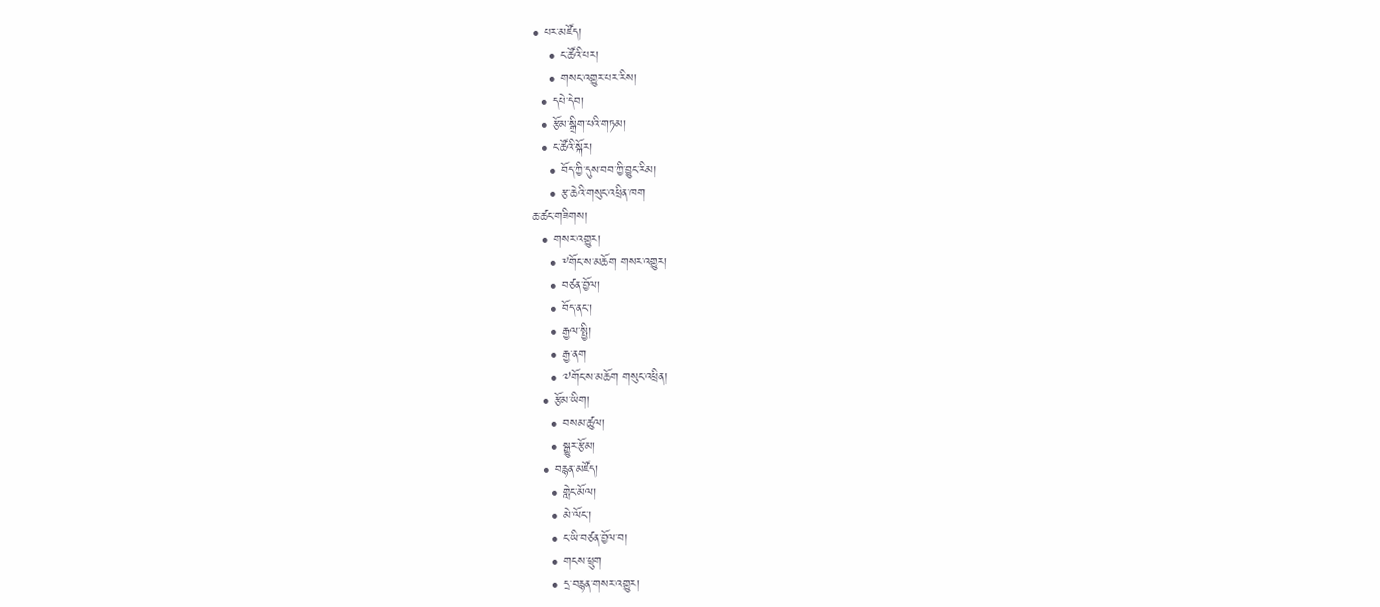• པར་མཛོད།
    • ང་ཚོའི་པར།
    • གསང་འགྱུར་པར་རིས།
  • དཔེ་དེབ།
  • རྩོམ་སྒྲིག་པའི་གཏམ།
  • ང་ཚོའི་སྐོར།
    • བོད་ཀྱི་དུས་བབ་ཀྱི་བྱུང་རིམ།
    • རྩ་ཆེའི་གསུང་འཕྲིན་ཁག
ཆ་ཚང་གཟིགས།
  • གསར་འགྱུར།
    • ༸གོང་ས་མཆོག གསར་འགྱུར།
    • བཙན་བྱོལ།
    • བོད་ནང་།
    • རྒྱལ་སྤྱི།
    • རྒྱ་ནག
    • ༧གོང་ས་མཆོག གསུང་འཕྲིན།
  • རྩོམ་ཡིག།
    • བསམ་ཚུལ།
    • སྒྱུར་རྩོམ།
  • བརྙན་མཛོད།
    • གླེང་མོལ།
    • མེ་ལོང་།
    • ང་ཡི་བཙན་བྱོལ་བ།
    • གངས་ཕྲུག
    • དྲ་བརྙན་གསར་འགྱུར།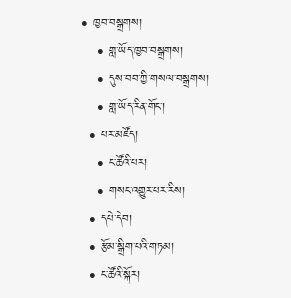• ཁྱབ་བསྒྲགས།
    • གླ་ཡོད་ཁྱབ་བསྒྲགས།
    • དུས་བབ་ཀྱི་གསལ་བསྒྲགས།
    • གླ་ཡོད་རིན་གོང་།
  • པར་མཛོད།
    • ང་ཚོའི་པར།
    • གསང་འགྱུར་པར་རིས།
  • དཔེ་དེབ།
  • རྩོམ་སྒྲིག་པའི་གཏམ།
  • ང་ཚོའི་སྐོར།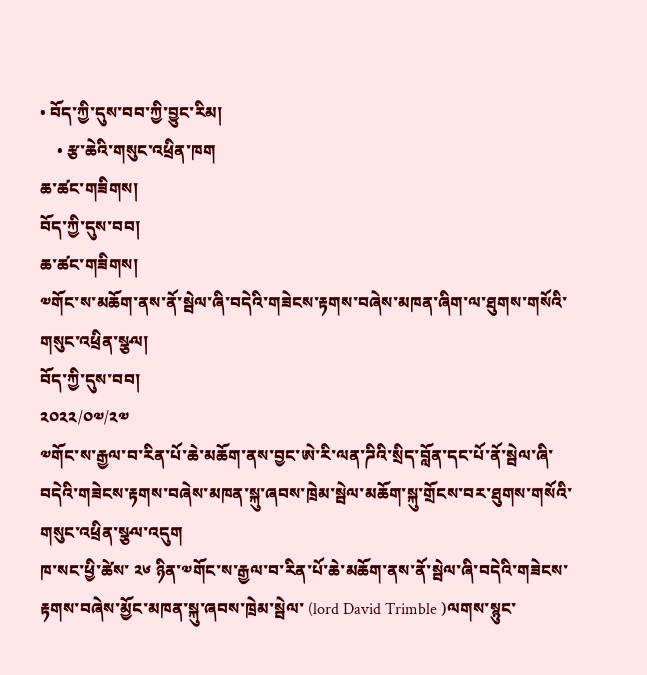• བོད་ཀྱི་དུས་བབ་ཀྱི་བྱུང་རིམ།
    • རྩ་ཆེའི་གསུང་འཕྲིན་ཁག
ཆ་ཚང་གཟིགས།
བོད་ཀྱི་དུས་བབ།
ཆ་ཚང་གཟིགས།
༧གོང་ས་མཆོག་ནས་ནོ་སྦེལ་ཞི་བདེའི་གཟེངས་རྟགས་བཞེས་མཁན་ཞིག་ལ་ཐུགས་གསོའི་གསུང་འཕྲིན་སྩལ།
བོད་ཀྱི་དུས་བབ།
༢༠༢༢/༠༧/༢༧
༧གོང་ས་རྒྱལ་བ་རིན་པོ་ཆེ་མཆོག་ནས་བྱང་ཨེ་རི་ལན་ཌིའི་སྲིད་བློན་དང་པོ་ནོ་སྦེལ་ཞི་བདེའི་གཟེངས་རྟགས་བཞེས་མཁན་སྐུ་ཞབས་ཁྲེམ་སྦེལ་མཆོག་སྐུ་གྲོངས་བར་ཐུགས་གསོའི་གསུང་འཕྲིན་སྩལ་འདུག
ཁ་སང་ཕྱི་ཚེས་ ༢༦ ཉིན་༧གོང་ས་རྒྱལ་བ་རིན་པོ་ཆེ་མཆོག་ནས་ནོ་སྦེལ་ཞི་བདེའི་གཟེངས་རྟགས་བཞེས་མྱོང་མཁན་སྐུ་ཞབས་ཁྲེམ་སྦེལ་ (lord David Trimble )ལགས་སྙུང་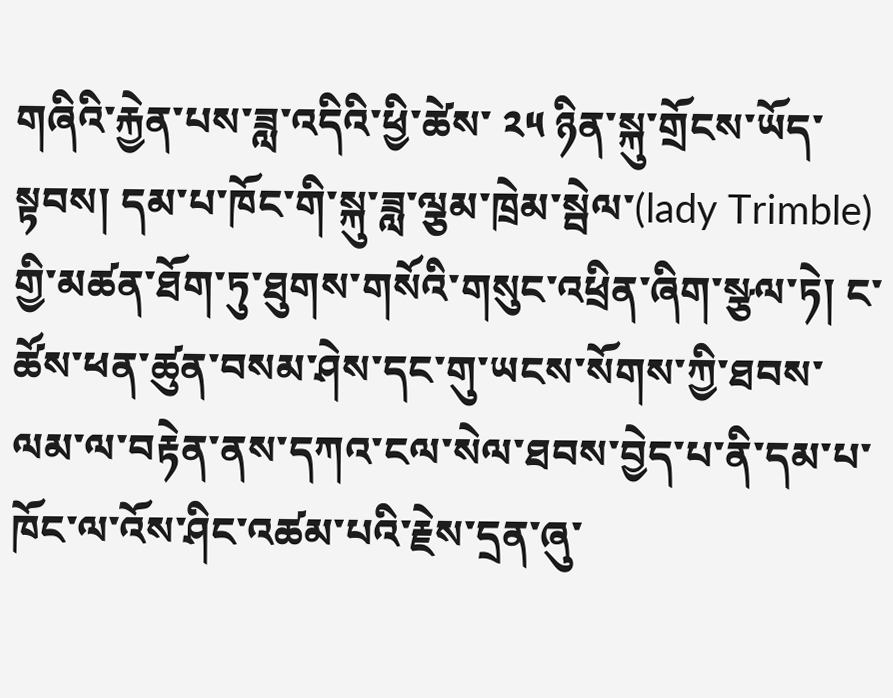གཞིའི་རྐྱེན་པས་ཟླ་འདིའི་ཕྱི་ཚེས་ ༢༥ ཉིན་སྐུ་གྲོངས་ཡོད་སྟབས། དམ་པ་ཁོང་གི་སྐུ་ཟླ་ལྕམ་ཁྲེམ་སྦེལ་(lady Trimble) གྱི་མཚན་ཐོག་ཏུ་ཐུགས་གསོའི་གསུང་འཕྲིན་ཞིག་སྩལ་ཏེ། ང་ཚོས་ཕན་ཚུན་བསམ་ཤེས་དང་གུ་ཡངས་སོགས་ཀྱི་ཐབས་ལམ་ལ་བརྟེན་ནས་དཀའ་ངལ་སེལ་ཐབས་བྱེད་པ་ནི་དམ་པ་ཁོང་ལ་འོས་ཤིང་འཚམ་པའི་རྗེས་དྲན་ཞུ་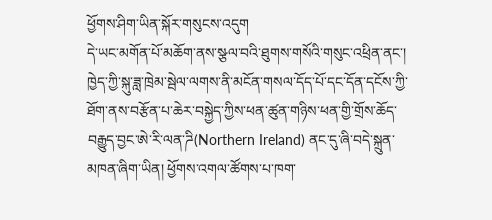ཕྱོགས་ཤིག་ཡིན་སྐོར་གསུངས་འདུག
དེ་ཡང་མགོན་པོ་མཆོག་ནས་སྩལ་བའི་ཐུགས་གསོའི་གསུང་འཕྲིན་ནང་། ཁྱེད་ཀྱི་སྐུ་ཟླ་ཁྲེམ་སྦེལ་ལགས་ནི་མངོན་གསལ་དོད་པོ་དང་དོན་དངོས་ཀྱི་ཐོག་ནས་བརྩོན་པ་ཆེར་བསྐྱེད་ཀྱིས་ཕན་ཚུན་གཉིས་ཕན་གྱི་གྲོས་ཆོད་བརྒྱུད་བྱང་ཨེ་རི་ལན་ཌི(Northern Ireland) ནང་དུ་ཞི་བདེ་སྐྲུན་མཁན་ཞིག་ཡིན། ཕྱོགས་འགལ་ཚོགས་པ་ཁག་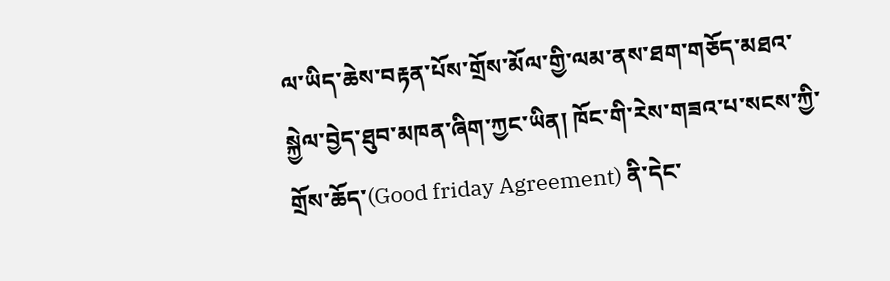ལ་ཡིད་ཆེས་བརྟན་པོས་གྲོས་མོལ་གྱི་ལམ་ནས་ཐག་གཅོད་མཐའ་སྐྱེལ་བྱེད་ཐུབ་མཁན་ཞིག་ཀྱང་ཡིན། ཁོང་གི་རེས་གཟའ་པ་སངས་ཀྱི་གྲོས་ཆོད་(Good friday Agreement) ནི་དེང་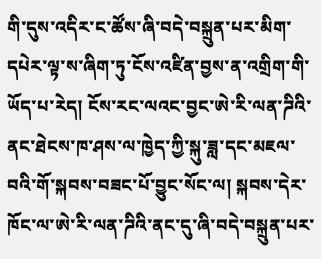གི་དུས་འདིར་ང་ཚོས་ཞི་བདེ་བསྐྲུན་པར་མིག་དཔེར་ལྟ་ས་ཞིག་ཏུ་ངོས་འཛིན་བྱས་ན་འགྲིག་གི་ཡོད་པ་རེད། ངོས་རང་ལའང་བྱང་ཨེ་རི་ལན་ཌིའི་ནང་ཐེངས་ཁ་ཤས་ལ་ཁྱེད་ཀྱི་སྐུ་ཟླ་དང་མཇལ་བའི་གོ་སྐབས་བཟང་པོ་བྱུང་སོང་ལ། སྐབས་དེར་ཁོང་ལ་ཨེ་རི་ལན་ཌིའི་ནང་དུ་ཞི་བདེ་བསྐྲུན་པར་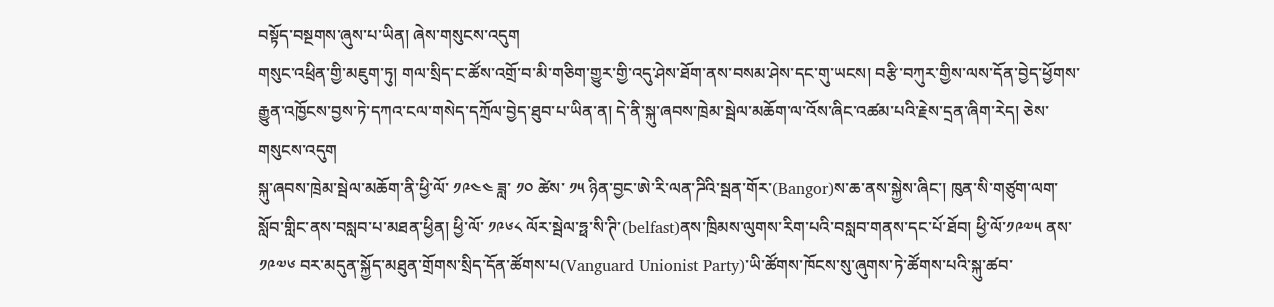བསྟོད་བསྔགས་ཞུས་པ་ཡིན། ཞེས་གསུངས་འདུག
གསུང་འཕྲིན་གྱི་མཇུག་ཏུ། གལ་སྲིད་ང་ཚོས་འགྲོ་བ་མི་གཅིག་གྱུར་གྱི་འདུ་ཤེས་ཐོག་ནས་བསམ་ཤེས་དང་གུ་ཡངས། བརྩི་བཀུར་གྱིས་ལས་དོན་བྱེད་ཕྱོགས་རྒྱུན་འཁྱོངས་བྱས་ཏེ་དཀའ་ངལ་གསེད་དཀྲོལ་བྱེད་ཐུབ་པ་ཡིན་ན། དེ་ནི་སྐུ་ཞབས་ཁྲེམ་སྦེལ་མཆོག་ལ་འོས་ཞིང་འཚམ་པའི་རྗེས་དྲན་ཞིག་རེད། ཅེས་གསུངས་འདུག
སྐུ་ཞབས་ཁྲེམ་སྦེལ་མཆོག་ནི་ཕྱི་ལོ་ ༡༩༤༤ ཟླ་ ༡༠ ཚེས་ ༡༥ ཉིན་བྱང་ཨེ་རི་ལན་ཌིའི་སྦན་གོར་(Bangor)ས་ཆ་ནས་སྐྱེས་ཞིང་། ཁུན་སི་གཙུག་ལག་སློབ་གླིང་ནས་བསླབ་པ་མཐན་ཕྱིན། ཕྱི་ལོ་ ༡༩༦༨ ལོར་སྦེལ་ཧྥ་སི་ཊི་(belfast)ནས་ཁྲིམས་ལུགས་རིག་པའི་བསླབ་གནས་དང་པོ་ཐོབ། ཕྱི་ལོ་༡༩༧༥ ནས་ ༡༩༧༦ བར་མདུན་སྐྱོད་མཐུན་གྲོགས་སྲིད་དོན་ཚོགས་པ(Vanguard Unionist Party)་ཡི་ཚོགས་ཁོངས་སུ་ཞུགས་ཏེ་ཚོགས་པའི་སྐུ་ཚབ་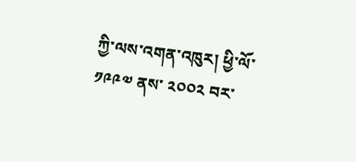ཀྱི་ལས་འགན་འཁུར། ཕྱི་ལོ་ ༡༩༩༧ ནས་ ༢༠༠༢ བར་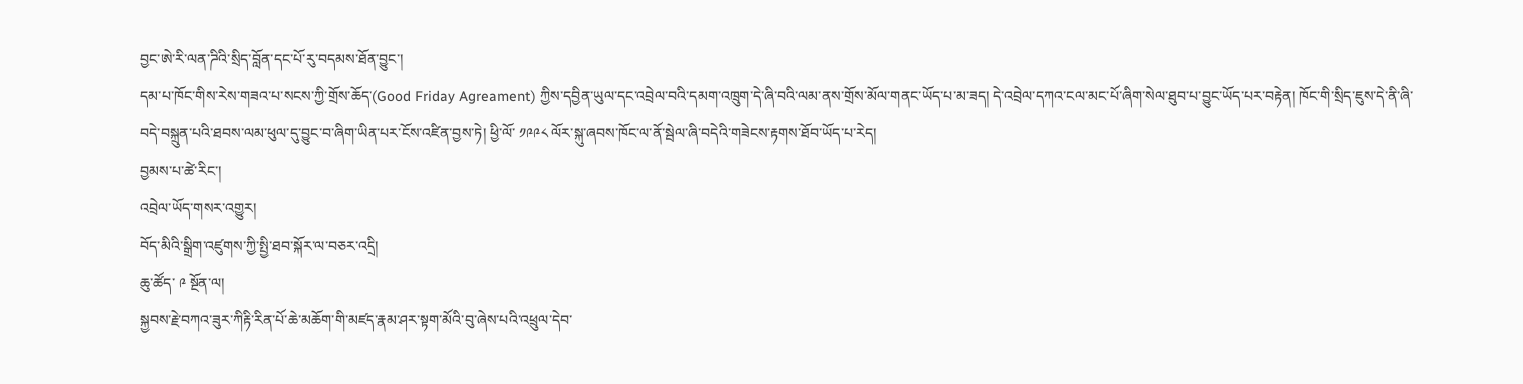བྱང་ཨེ་རི་ལན་ཌིའི་སྲིད་བློན་དང་པོ་རུ་བདམས་ཐོན་བྱུང་།
དམ་པ་ཁོང་གིས་རེས་གཟའ་པ་སངས་ཀྱི་གྲོས་ཆོད་(Good Friday Agreament) ཀྱིས་དབྱིན་ཡུལ་དང་འབྲེལ་བའི་དམག་འཁྲུག་དེ་ཞི་བའི་ལམ་ནས་གྲོས་མོལ་གནང་ཡོད་པ་མ་ཟད། དེ་འབྲེལ་དཀའ་ངལ་མང་པོ་ཞིག་སེལ་ཐུབ་པ་བྱུང་ཡོད་པར་བརྟེན། ཁོང་གི་སྲིད་ཇུས་དེ་ནི་ཞི་བདེ་བསྐྲུན་པའི་ཐབས་ལམ་ཕུལ་དུ་བྱུང་བ་ཞིག་ཡིན་པར་ངོས་འཛིན་བྱས་ཏེ། ཕྱི་ལོ་ ༡༩༩༨ ལོར་སྐུ་ཞབས་ཁོང་ལ་ནོ་སྦེལ་ཞི་བདེའི་གཟེངས་རྟགས་ཐོབ་ཡོད་པ་རེད།
བྱམས་པ་ཚེ་རིང་།
འབྲེལ་ཡོད་གསར་འགྱུར།
བོད་མིའི་སྒྲིག་འཛུགས་ཀྱི་སྤྱི་ཐབ་སྐོར་ལ་བཅར་འདྲི།
ཆུ་ཚོད་ ༩ སྔོན་ལ།
སྐྱབས་རྗེ་བཀའ་ཟུར་ཀིརྟི་རིན་པོ་ཆེ་མཆོག་གི་མཛད་རྣམ་ཤར་སྟག་མོའི་བུ་ཞེས་པའི་འཕྲུལ་དེབ་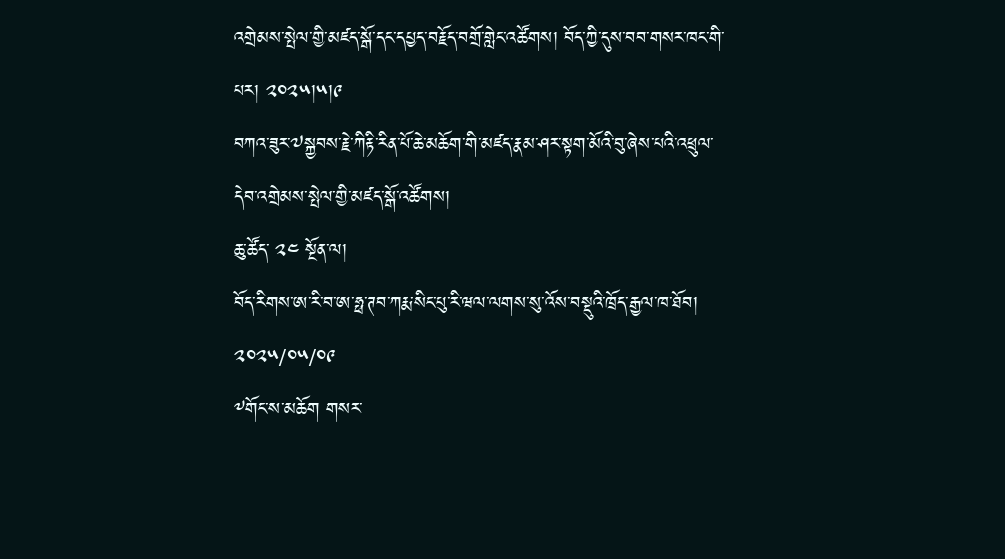འགྲེམས་སྤེལ་གྱི་མཛད་སྒོ་དང་དཔྱད་བརྗོད་བགྲོ་གླེང་འཚོགས། བོད་ཀྱི་དུས་བབ་གསར་ཁང་གི་པར། ༢༠༢༥།༥།༩
བཀའ་ཟུར་༧སྐྱབས་རྗེ་ཀིརྟི་རིན་པོ་ཆེ་མཆོག་གི་མཛད་རྣམ་ཤར་སྟག་མོའི་བུ་ཞེས་པའི་འཕྲུལ་དེབ་འགྲེམས་སྤེལ་གྱི་མཛད་སྒོ་འཚོགས།
ཆུ་ཚོད་ ༢༤ སྔོན་ལ།
བོད་རིགས་ཨ་རི་བ་ཨ་ཧྥ་ཊབ་ཀརྨ་སིང་པུ་རི་ཝལ་ལགས་སུ་འོས་བསྡུའི་ཁྲོད་རྒྱལ་ཁ་ཐོབ།
༢༠༢༥/༠༥/༠༩
༸གོང་ས་མཆོག གསར་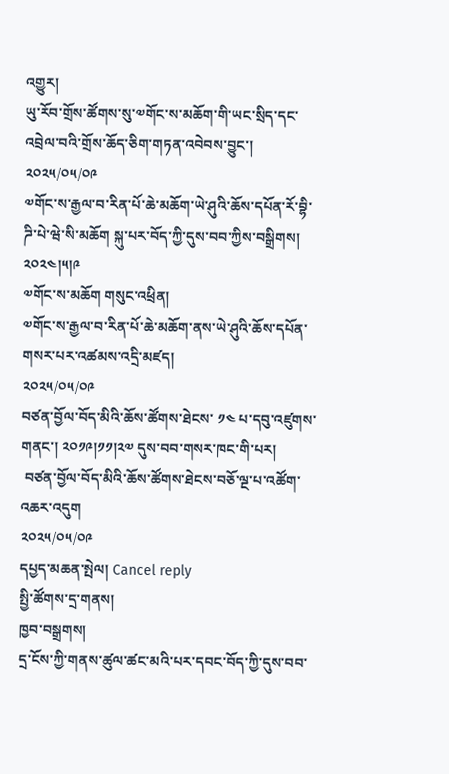འགྱུར།
ཡུ་རོབ་གྲོས་ཚོགས་སུ་༧གོང་ས་མཆོག་གི་ཡང་སྲིད་དང་འབྲེལ་བའི་གྲོས་ཆོད་ཅིག་གཏན་འབེབས་བྱུང་།
༢༠༢༥/༠༥/༠༩
༧གོང་ས་རྒྱལ་བ་རིན་པོ་ཆེ་མཆོག་ཡེ་ཤུའི་ཆོས་དཔོན་རོ་བྷི་ཌི་པེ་ཝེ་སི་མཆོག སྐུ་པར་བོད་ཀྱི་དུས་བབ་ཀྱིས་བསྒྲིགས། ༢༠༢༤།༥།༩
༧གོང་ས་མཆོག གསུང་འཕྲིན།
༧གོང་ས་རྒྱལ་བ་རིན་པོ་ཆེ་མཆོག་ནས་ཡེ་ཤུའི་ཆོས་དཔོན་གསར་པར་འཚམས་འདྲི་མཛད།
༢༠༢༥/༠༥/༠༩
བཙན་བྱོལ་བོད་མིའི་ཆོས་ཚོགས་ཐེངས་ ༡༤ པ་དབུ་འཛུགས་གནང་། ༢༠༡༩།༡༡།༢༧ དུས་བབ་གསར་ཁང་གི་པར།
 བཙན་བྱོལ་བོད་མིའི་ཆོས་ཚོགས་ཐེངས་བཅོ་ལྔ་པ་འཚོག་འཆར་འདུག
༢༠༢༥/༠༥/༠༩
དཔྱད་མཆན་སྤེལ། Cancel reply
སྤྱི་ཚོགས་དྲ་གནས།
ཁྱབ་བསྒྲགས།
དྲ་ངོས་ཀྱི་གནས་ཚུལ་ཚང་མའི་པར་དབང་བོད་ཀྱི་དུས་བབ་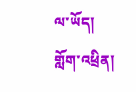ལ་ཡོད།
གློག་འཕྲིན།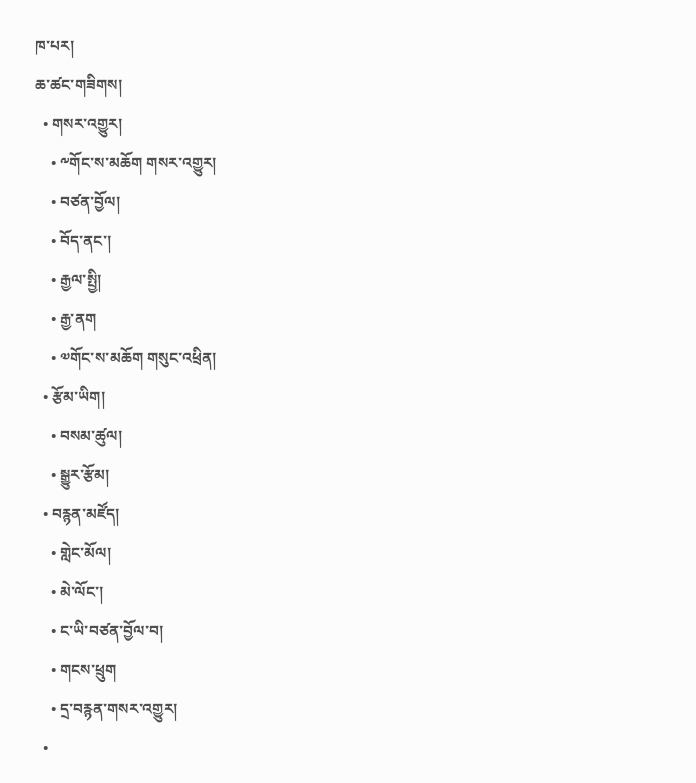ཁ་པར།
ཆ་ཚང་གཟིགས།
  • གསར་འགྱུར།
    • ༸གོང་ས་མཆོག གསར་འགྱུར།
    • བཙན་བྱོལ།
    • བོད་ནང་།
    • རྒྱལ་སྤྱི།
    • རྒྱ་ནག
    • ༧གོང་ས་མཆོག གསུང་འཕྲིན།
  • རྩོམ་ཡིག།
    • བསམ་ཚུལ།
    • སྒྱུར་རྩོམ།
  • བརྙན་མཛོད།
    • གླེང་མོལ།
    • མེ་ལོང་།
    • ང་ཡི་བཙན་བྱོལ་བ།
    • གངས་ཕྲུག
    • དྲ་བརྙན་གསར་འགྱུར།
  •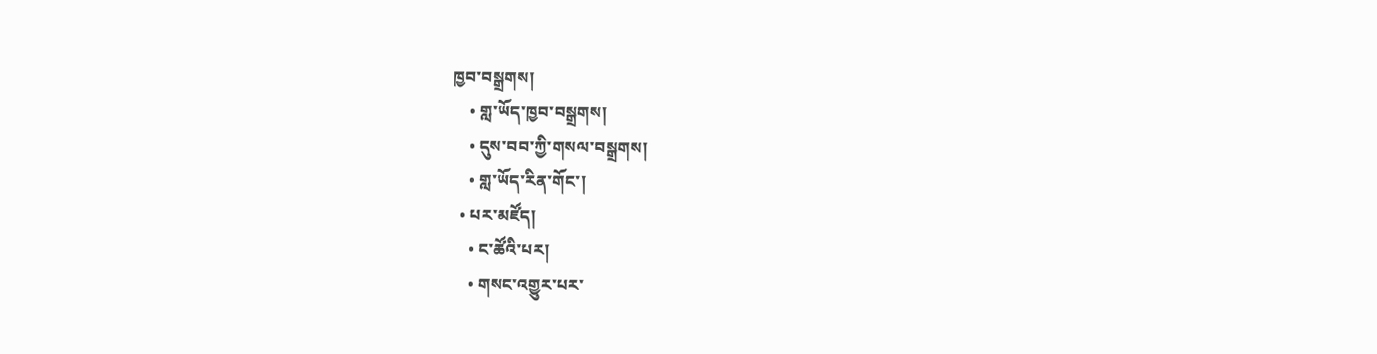ཁྱབ་བསྒྲགས།
    • གླ་ཡོད་ཁྱབ་བསྒྲགས།
    • དུས་བབ་ཀྱི་གསལ་བསྒྲགས།
    • གླ་ཡོད་རིན་གོང་།
  • པར་མཛོད།
    • ང་ཚོའི་པར།
    • གསང་འགྱུར་པར་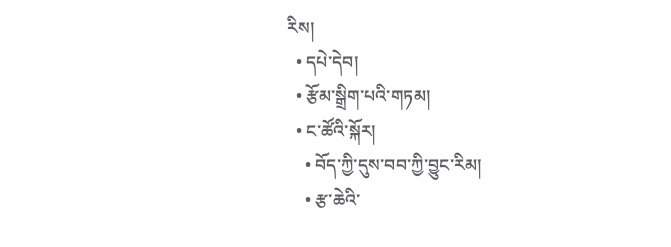རིས།
  • དཔེ་དེབ།
  • རྩོམ་སྒྲིག་པའི་གཏམ།
  • ང་ཚོའི་སྐོར།
    • བོད་ཀྱི་དུས་བབ་ཀྱི་བྱུང་རིམ།
    • རྩ་ཆེའི་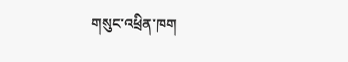གསུང་འཕྲིན་ཁག